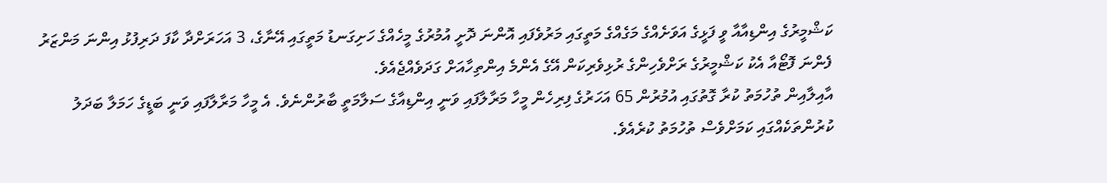ކަޝްމީރުގެ އިންޑިއާއާ ވީ ފަޅީގެ އަވަށެއްގެ މަގެއްގެ މަތީގައި މަރުވެފައި އޮންނަ ދޮށީ އުމުރުގެ މީހެއްގެ ހަށިގަނޑު މަތީގައި އޭނާގެ، 3 އަހަރަށްދާ ކާފަ ދަރިފުޅު އިންނަ މަންޒަރު ފެންނަ ފޮޓޯއާ އެކު ކަޝްމީރުގެ ރަށްވެހިންގެ ރުޅިވެރިކަން އޭގެ އެންމެ އިންތިހާއަށް ގަދަވެއްޖެއެވެ.
އާއިލާއިން ތުހުމަތު ކުރާ ގޮތުގައި އުމުރުން 65 އަހަރުގެ ފިރިހެން މީހާ މަރާލާފައި ވަނީ އިންޑިއާގެ ސަލާމަތީ ބާރުންނެވެ. އެ މީހާ މަރާލާފައި ވަނީ ބަޑީގެ ހަމަލާ ބަދަލު ކުރުންތަކެއްގައި ކަމަށްވެސް ތުހުމަތު ކުރެއެވެ.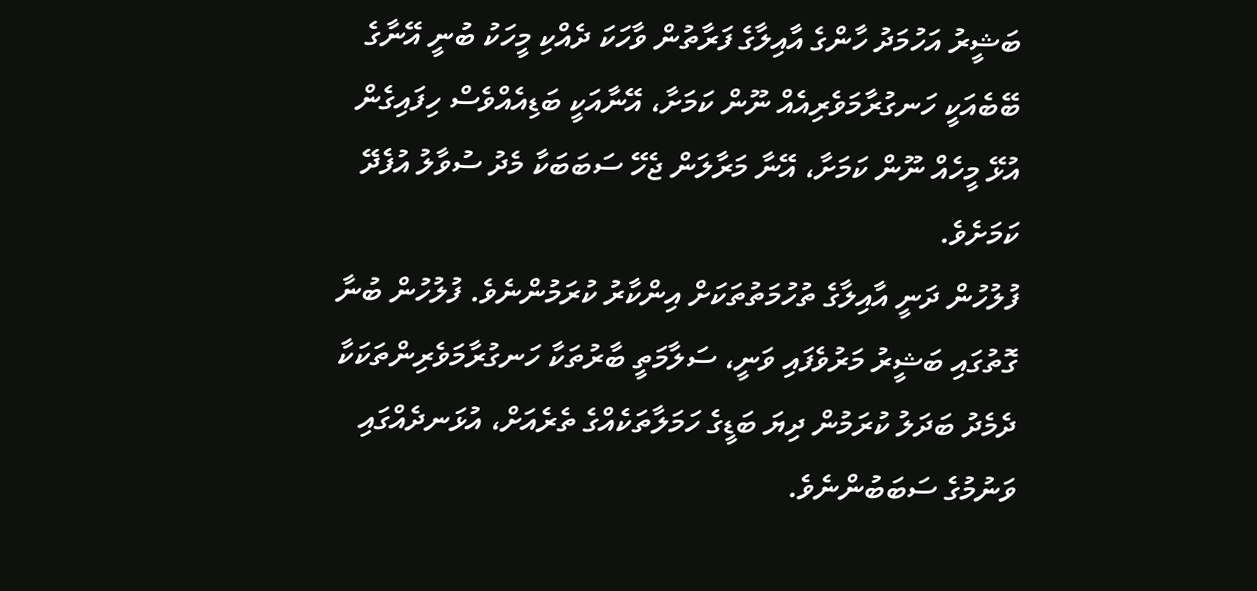ބަޝީރު އަހުމަދު ހާންގެ އާއިލާގެ ފަރާތުން ވާހަކަ ދެއްކި މީހަކު ބުނީ އޭނާގެ ބޭބެއަކީ ހަނގުރާމަވެރިއެއް ނޫން ކަމަށާ، އޭނާއަކީ ބަޑިއެއްވެސް ހިފައިގެން އުޅޭ މީހެއް ނޫން ކަމަށާ، އޭނާ މަރާލަން ޖެހޭ ސަބަބަކާ މެދު ސުވާލު އުފެދޭ ކަމަށެވެ.
ފުލުހުން ދަނީ އާއިލާގެ ތުހުމަތުތަކަށް އިންކާރު ކުރަމުންނެވެ. ފުލުހުން ބުނާ ގޮތުގައި ބަޝީރު މަރުވެފައި ވަނީ، ސަލާމަތީ ބާރުތަކާ ހަނގުރާމަވެރިންތަކަކާ ދެމެދު ބަދަލު ކުރަމުން ދިޔަ ބަޑީގެ ހަމަލާތަކެއްގެ ތެރެއަށް، އުޅަނދެއްގައި ވަނުމުގެ ސަބަބުންނެވެ.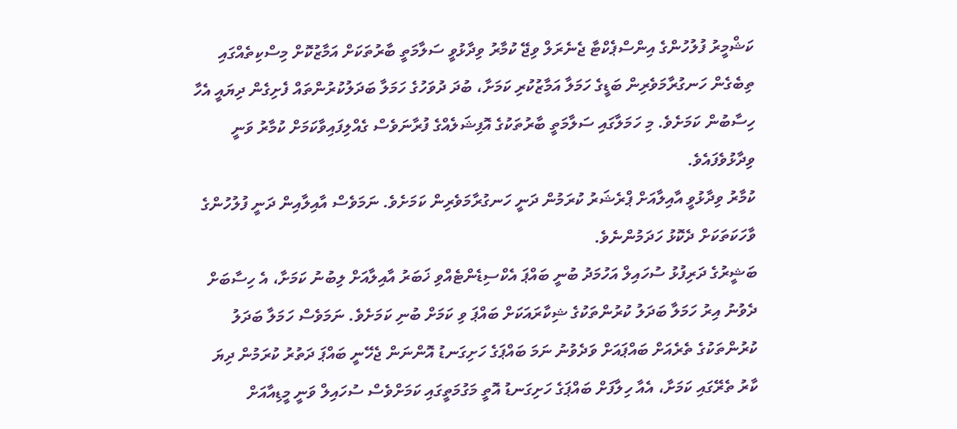ކަޝްމީރު ފުލުހުންގެ އިންސްޕެކްޓާ ޖެނެރަލް ވިޖޭ ކުމާރު ވިދާޅުވީ ސަލާމަތީ ބާރުތަކަށް އަމާޒުކޮށް މިސްކިތެއްގައި ތިބެގެން ހަނގުރާމަވެރިން ބަޑީގެ ހަމަލާ އަމާޒުކުރި ކަމަށާ، ބުދަ ދުވަހުގެ ހަމަލާ ބަދަލުކުރުންތައް ފެށިގެން ދިޔައީ އެހާ ހިސާބުން ކަމަށެވެ. މި ހަމަލާގައި ސަލާމަތީ ބާރުތަކުގެ އޮފިޝަލެއްގެ ފުރާނަވެސް ގެއްލިފައިވާކަމަށް ކުމާރު ވަނީ ވިދާޅުވެފައެވެ.
ކުމާރު ވިދާޅުވީ އާއިލާއަށް ޕްރެޝަރު ކުރަމުން ދަނީ ހަނގުރާމަވެރިން ކަމަށެވެ. ނަމަވެސް އާއިލާއިން ދަނީ ފުލުހުންގެ ވާހަކަތަކަށް ދެކޮޅު ހަދަމުންނެވެ.
ބަޝީރުގެ ދަރިފުޅު ސުހައިލް އަހުމަދު ބުނީ ބައްޕަ އެކްސިޑެންޓެއްވި ޚަބަރު އާއިލާއަށް ލިބުނު ކަމަށާ، އެ ހިސާބަށް ދެވުނު އިރު ހަމަލާ ބަދަލު ކުރުންތަކުގެ ޝިކާރައަކަށް ބައްޕަ ވި ކަމަށް ބުނި ކަމަށެވެ. ނަމަވެސް ހަމަލާ ބަދަލު ކުރުންތަކުގެ ތެރެއަށް ބައްޕައަށް ވަދެވުނު ނަމަ ބައްޕަގެ ހަށިގަނޑު އޮންނަން ޖެހޭނީ ބައްޕަ ދަތުރު ކުރަމުން ދިޔަ ކާރު ތެރޭގައި ކަމަށާ، އެއާ ހިލާފަށް ބައްޕަގެ ހަށިގަނޑު އޮތީ މަގުމަތީގައި ކަމަށްވެސް ސުހައިލް ވަނީ މީޑިއާއަށް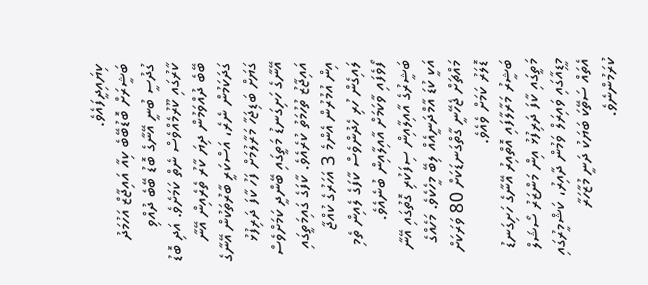ކިޔައިދީފައެވެ.
ބަޝީރަށް ބޮޑުބޭބެ ކިއާ އައިޖާޒް އަހުމަދު ގުދުސީ ބުނީ އޭނާގެ ބޮޑު ބޭބެ ދުއްވި ކާރުގައި ކޫރުމެއްވެސް ނެތް ކަމަށެވެ. އަދި ބޮޑު ބޭބެ ދުއްވަމުން ދިޔަ ކާރު ތެރެއިން އޭނާ ގަދަކަމުން ނެރެ، އަސްކަރީ ބާރުތަކުން އޭނާގެ ގަޔަށް ބަޑިޖަހާ މަރާލުމަށް ފަހު ކާފަ ދަރިފުޅު އޭނާގެ ހަށިގަނޑު މަތީގައި ބޭންދީ ކަމަށްވެސް އައިޖާޒު ތުހުމަތު ކުރެއެވެ. ކާފަގެ ގައިމަތީގައި އިން އުމުރުން އެންމެ 3 އަހަރުގެ ކުއްޖާ ލައިގެން ހުރި ހެދުންވެސް ކާފަގެ ލެއިން ތެމި ފޯވެފައި ވާކަމަށް އާއިލާއިން ބުނެއެވެ.
ބަޝީރުގެ އާއިލާއިން ސިފަކުރި ގޮތުގައި އޭނާ އަކީ ކުޑަ އާމްދަނީއެއް ލިބޭ މީހެކެވެ. މަހެއްގެ މައްޗަށް ޖެހޭނީ ގާތްގަނޑަކަށް 80 ވަރަކަށް ޑޮލަރު ކަމަށް ވެއެވެ.
ބަޝީރު މަރާލާފައި އޮތްއިރު އޭނާގެ ހަށިގަނޑު މަތީގައި ކާފަ ދަރިފުޅު އިން މަންޒަރު ސޯޝަލް މީޑިއާގައި ވައިރަލް ވަމުން ދާއިރު، ކަޝްމީރުގައި އެތައް ސަތޭކަ ބަޔަކު ދަނީ މުޒާހަރާ ކުރަމުންނެވެ.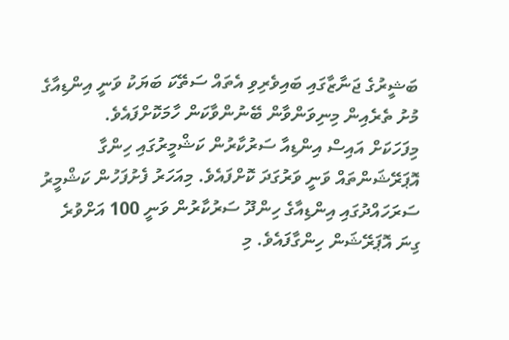ބަޝީރުގެ ޖަނާޒާގައި ބައިވެރިވި އެތައް ސަތޭކަ ބަޔަކު ވަނީ އިންޑިއާގެ މުށު ތެރެއިން މިނިވަންވާން ބޭނުންވާކަން ހާމަކޮށްފައެވެ.
މިފަހަކަށް އައިސް އިންޑިއާ ސަރުކާރުން ކަޝްމީރުގައި ހިންގާ އޮޕަރޭޝަންތައް ވަނީ ވަރުގަދަ ކޮށްފައެވެ. މިއަހަރު ފެށުފަހުން ކަޝްމީރު ސަރަހައްދުގައި އިންޑިއާގެ ހިންދޫ ސަރުކާރުން ވަނީ 100 އަށްވުރެ ގިނަ އޮޕަރޭޝަން ހިންގާފައެވެ. މި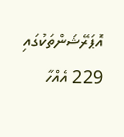އޮޕަރޭޝަންތަކުގައި 229 އެއްހާ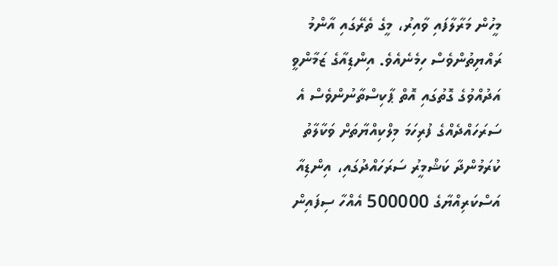މީހުން މަރާލާފައި ވާއިރު، މީގެ ތެރޭގައި އާންމު ރައްޔިތުންވެސް ހިމެނެއެވެ. އިންޑިއާގެ ޒަމާންވީ އަދުއްވުގެ ގޮތުގައި އޮތް ޕާކިސްތާނުންވެސް އެ ސަރަހައްދެއްގެ ފުރިހަމަ މިލްކިއްޔާތަށް ވަކާލާތު ކުރަމުންދާ ކަޝްމީރު ސަރަހައްދުގައި، އިންޑިއާ އަސްކަރިއްޔާގެ 500000 އެއްހާ ސިފައިން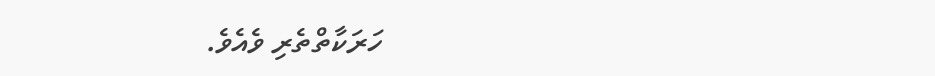ހަރަކާތްތެރި ވެއެވެ.